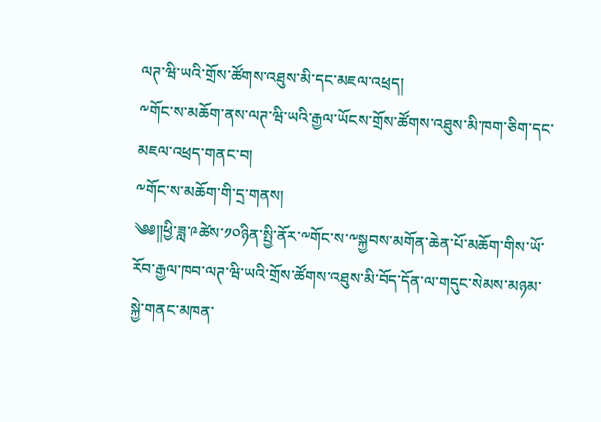ལཊ་ཝི་ཡའི་གྲོས་ཚོགས་འཐུས་མི་དང་མཇལ་འཕྲད།
༸གོང་ས་མཆོག་ནས་ལཊ་ཝི་ཡའི་རྒྱལ་ཡོངས་གྲོས་ཚོགས་འཐུས་མི་ཁག་ཅིག་དང་མཇལ་འཕྲད་གནང་བ།
༸གོང་ས་མཆོག་གི་དྲ་གནས།
༄༅༎ཕྱི་ཟླ་༩ཚེས་༡༠ཉིན་སྤྱི་ནོར་༸གོང་ས་༸སྐྱབས་མགོན་ཆེན་པོ་མཆོག་གིས་ཡོ་རོབ་རྒྱལ་ཁབ་ལཊ་ཝི་ཡའི་གྲོས་ཚོགས་འཐུས་མི་བོད་དོན་ལ་གདུང་སེམས་མཉམ་སྐྱེ་གནང་མཁན་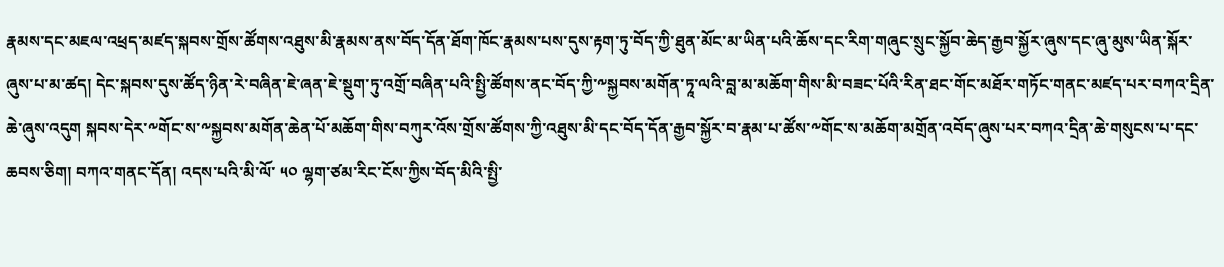རྣམས་དང་མཇལ་འཕྲད་མཛད་སྐབས་གྲོས་ཚོགས་འཐུས་མི་རྣམས་ནས་བོད་དོན་ཐོག་ཁོང་རྣམས་པས་དུས་རྟག་ཏུ་བོད་ཀྱི་ཐུན་མོང་མ་ཡིན་པའི་ཆོས་དང་རིག་གཞུང་སྲུང་སྐྱོབ་ཆེད་རྒྱབ་སྐྱོར་ཞུས་དང་ཞུ་མུས་ཡིན་སྐོར་ཞུས་པ་མ་ཚད། དེང་སྐབས་དུས་ཚོད་ཉིན་རེ་བཞིན་ཇེ་ཞན་ཇེ་སྡུག་ཏུ་འགྲོ་བཞིན་པའི་སྤྱི་ཚོགས་ནང་བོད་ཀྱི་༸སྐྱབས་མགོན་ཏཱ་ལའི་བླ་མ་མཆོག་གིས་མི་བཟང་པོའི་རིན་ཐང་གོང་མཐོར་གཏོང་གནང་མཛད་པར་བཀའ་དྲིན་ཆེ་ཞུས་འདུག སྐབས་དེར་༸གོང་ས་༸སྐྱབས་མགོན་ཆེན་པོ་མཆོག་གིས་བཀུར་འོས་གྲོས་ཚོགས་ཀྱི་འཐུས་མི་དང་བོད་དོན་རྒྱབ་སྐྱོར་བ་རྣམ་པ་ཚོས་༸གོང་ས་མཆོག་མགྲོན་འབོད་ཞུས་པར་བཀའ་དྲིན་ཆེ་གསུངས་པ་དང་ཆབས་ཅིག། བཀའ་གནང་དོན། འདས་པའི་མི་ལོ་ ༥༠ ལྷག་ཙམ་རིང་ངོས་ཀྱིས་བོད་མིའི་སྤྱི་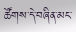ཚོགས་དེ་བཞིན་མང་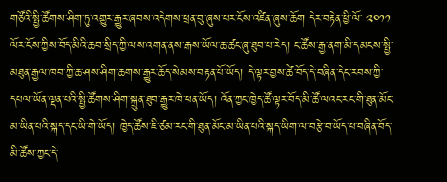གཙོའི་སྤྱི་ཚོགས་ཤིག་ཏུ་འགྱུར་རྒྱུར་ཞབས་འདེགས་ཕྲན་བུ་ཞུས་པར་ངོས་འཛིན་ཞུས་ཆོག དེར་བརྟེན་ཕྱི་ལོ་ ༢༠༡༡ ལོར་ངོས་ཀྱིས་བོད་མིའི་ཆབ་སྲིད་ཀྱི་ལས་འགན་ནས་རྒས་ཡོལ་ཆ་ཚང་ཞུ་ཐུབ་པ་རེད། ང་ཚོས་རྒྱ་ནག་མི་དམངས་སྤྱི་མཐུན་རྒྱལ་ཁབ་ཀྱི་ཆ་ཤས་ཤིག་ཆགས་རྒྱུར་ཆོད་སེམས་བརྟན་པོ་ཡོད། དེ་ལྟར་བྱས་ཚེ་བོད་དེ་བཞིན་དེང་རབས་ཀྱི་དཔལ་ཡོན་ལྡན་པའི་སྤྱི་ཚོགས་ཤིག་སྐྲུན་ཐུབ་རྒྱུར་ཁེ་ཕན་ཡོད། འོན་ཀྱང་ཁྱེད་ཚོ་ལྟར་བོད་མི་ཚོ་ལའང་རང་གི་ཐུན་མོང་མ་ཡིན་པའི་སྐད་དང་ཡི་གེ་ཡོད། ཁྱེད་ཚོས་ཇི་ཙམ་རང་གི་ཐུན་མོང་མ་ཡིན་པའི་སྐད་ཡིག་ལ་བརྩེ་བ་ཡོད་པ་བཞིན་བོད་མི་ཚོས་ཀྱང་དེ་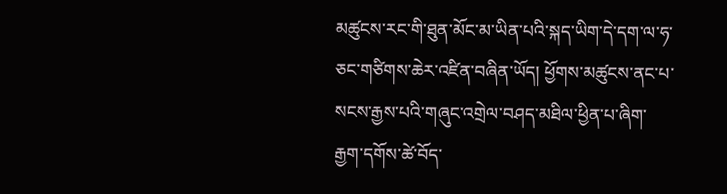མཚུངས་རང་གི་ཐུན་མོང་མ་ཡིན་པའི་སྐད་ཡིག་དེ་དག་ལ་ཧ་ཅང་གཙིགས་ཆེར་འཛིན་བཞིན་ཡོད། ཕྱོགས་མཚུངས་ནང་པ་སངས་རྒྱས་པའི་གཞུང་འགྲེལ་བཤད་མཐིལ་ཕྱིན་པ་ཞིག་རྒྱག་དགོས་ཚེ་བོད་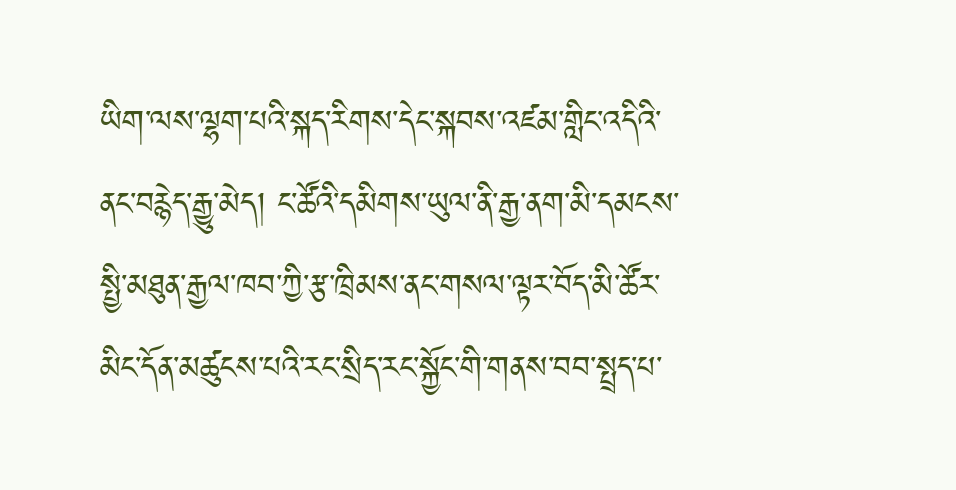ཡིག་ལས་ལྷག་པའི་སྐད་རིགས་དེང་སྐབས་འཛམ་གླིང་འདིའི་ནང་བརྙེད་རྒྱུ་མེད། ང་ཚོའི་དམིགས་ཡུལ་ནི་རྒྱ་ནག་མི་དམངས་སྤྱི་མཐུན་རྒྱལ་ཁབ་ཀྱི་རྩ་ཁྲིམས་ནང་གསལ་ལྟར་བོད་མི་ཚོར་མིང་དོན་མཚུངས་པའི་རང་སྲིད་རང་སྐྱོང་གི་གནས་བབ་སྤྲད་པ་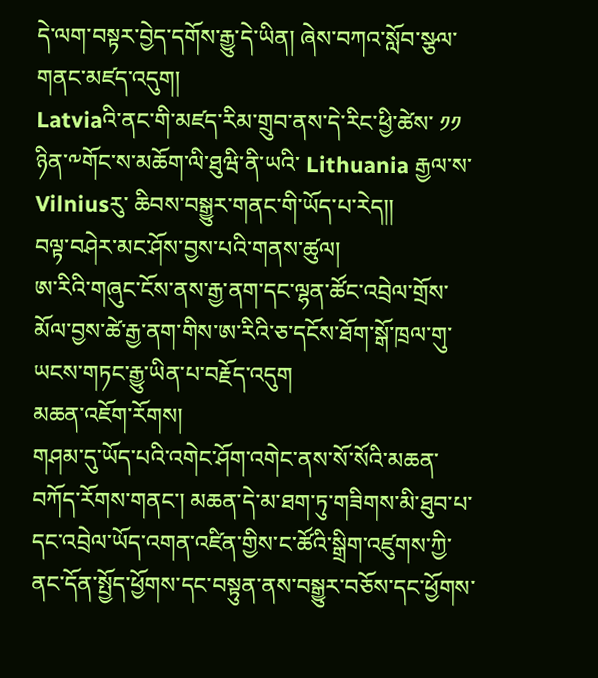དེ་ལག་བསྟར་བྱེད་དགོས་རྒྱུ་དེ་ཡིན། ཞེས་བཀའ་སློབ་སྩལ་གནང་མཛད་འདུག།
Latviaའི་ནང་གི་མཛད་རིམ་གྲུབ་ནས་དེ་རིང་ཕྱི་ཚེས་ ༡༡ ཉིན་༸གོང་ས་མཆོག་ལི་ཐུཝི་ནི་ཡའི་ Lithuania རྒྱལ་ས་Vilniusརུ་ ཆིབས་བསྒྱུར་གནང་གི་ཡོད་པ་རེད།།
བལྟ་བཤེར་མང་ཤོས་བྱས་པའི་གནས་ཚུལ།
ཨ་རིའི་གཞུང་ངོས་ནས་རྒྱ་ནག་དང་ལྷན་ཚོང་འབྲེལ་གྲོས་མོལ་བྱས་ཚེ་རྒྱ་ནག་གིས་ཨ་རིའི་ཅ་དངོས་ཐོག་སྒོ་ཁྲལ་གུ་ཡངས་གཏང་རྒྱུ་ཡིན་པ་བརྗོད་འདུག
མཆན་འཇོག་རོགས།
གཤམ་དུ་ཡོད་པའི་འགེང་ཤོག་འགེང་ནས་སོ་སོའི་མཆན་བཀོད་རོགས་གནང་། མཆན་དེ་མ་ཐག་ཏུ་གཟིགས་མི་ཐུབ་པ་དང་འབྲེལ་ཡོད་འགན་འཛིན་གྱིས་ང་ཚོའི་སྒྲིག་འཛུགས་ཀྱི་ནང་དོན་སྤྱོད་ཕྱོགས་དང་བསྟུན་ནས་བསྒྱུར་བཅོས་དང་ཕྱོགས་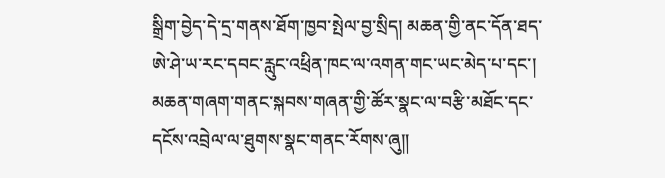སྒྲིག་བྱེད་དེ་དྲ་གནས་ཐོག་ཁྱབ་སྤེལ་བྱ་སྲིད། མཆན་གྱི་ནང་དོན་ཐད་ཨེ་ཤེ་ཡ་རང་དབང་རླུང་འཕྲིན་ཁང་ལ་འགན་གང་ཡང་མེད་པ་དང་། མཆན་གཞག་གནང་སྐབས་གཞན་གྱི་ཚོར་སྣང་ལ་བརྩི་མཐོང་དང་དངོས་འབྲེལ་ལ་ཐུགས་སྣང་གནང་རོགས་ཞུ༎